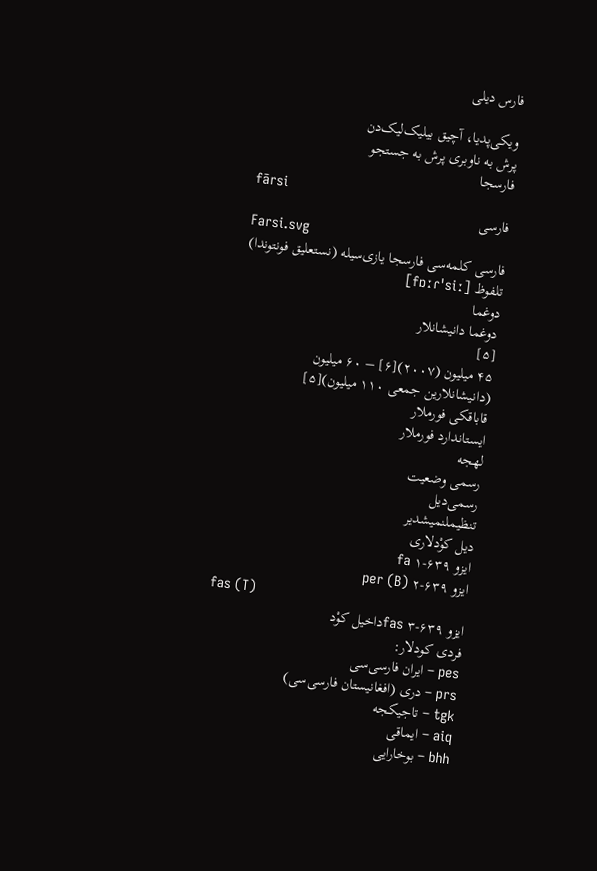فارس دیلی

ویکی‌پدیا، آچیق بیلیک‌لیک‌دن
پرش به ناوبری پرش به جستجو
فارسجا
fārsi
فارسی
Farsi.svg
فارسی کلمه‌سی فارسجا یازی‌سیله (نستعلیق فونتوندا)
تلفوظ [fɒːɾˈsiː]
دوغما
دوغما دانیشانلار
[۵]
۴۵ میلیون (۲۰۰۷)[۶] – ۶۰ میلیون
(دانیشانلارین جمعی ۱۱۰ میلیون)[۵]
قاباقکی فورملار
ایستاندارد فورملار
لهجه
رسمی وضعیت
رسمی‌دیل
تنظیملنمیشدیر
دیل کوْدلاری
ایزو ۶۳۹-۱ fa
ایزو ۶۳۹-۲ per (B)
fas (T)
ایزو ۶۳۹-۳ fasداخیل کوْد
فردی کودلار:
pes – ایران فارسی‌سی
prs – دری (افغانیستان فارسی‌سی)
tgk – تاجیکجه
aiq – ایماقی
bhh – بوخارایی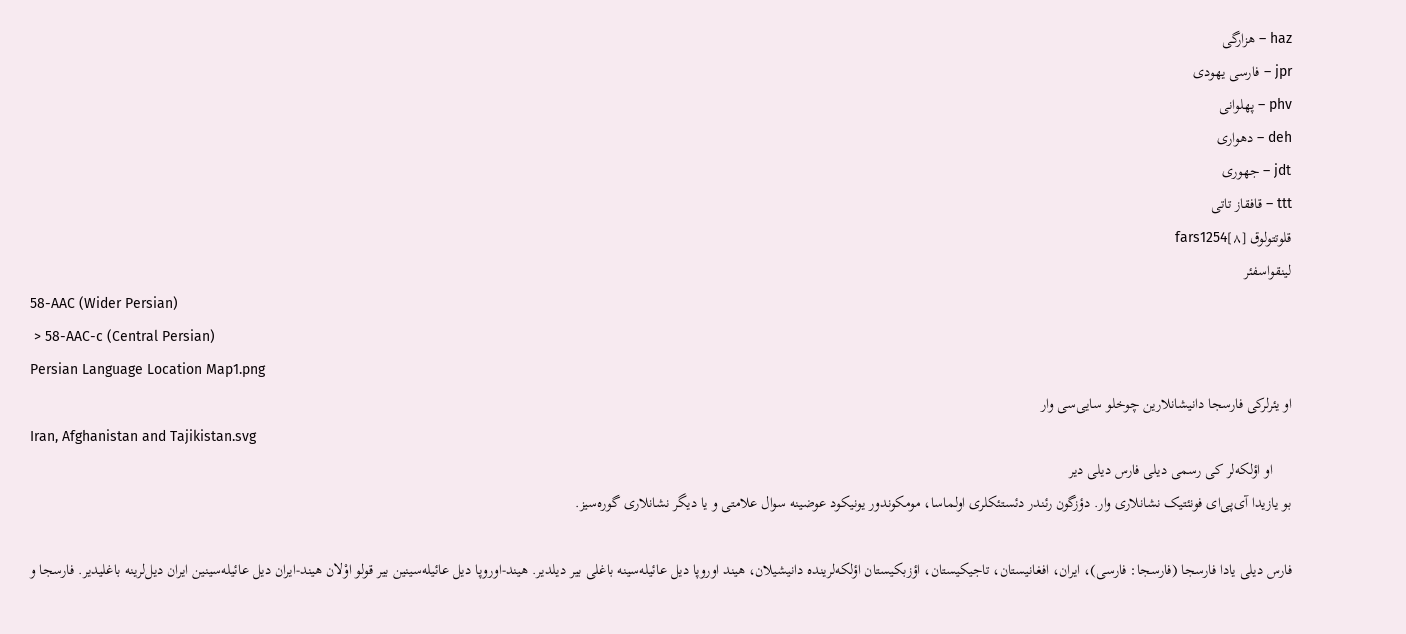haz – هزارگی
jpr – فارسی یهودی
phv – پهلوانی
deh – دهواری
jdt – جهوری
ttt – قافقاز تاتی
قلوتتولوق fars1254[۸]
لینقواسفئر
58-AAC (Wider Persian)
 > 58-AAC-c (Central Persian)
Persian Language Location Map1.png
او یئرلرکی فارسجا دانیشانلارین چوخلو سایی‌سی وار
Iran, Afghanistan and Tajikistan.svg
     او اؤلکه‌لر کی رسمی دیلی فارس دیلی دیر
بو یازیدا آی‌پی‌ای فونئتیک نشانلاری وار. دؤزگون رئندر دئستئکلری اولماسا، مومکوندور یونیکود عوضینه سوال علامتی و یا دیگر نشانلاری گوره‌سیز.

فارس دیلی یادا فارسجا (فارسجا: فارسی)، ایران، افغانیستان، تاجیکیستان، اؤزبکیستان اؤلکه‌لرینده دانیشیلان، هیند اوروپا دیل عائیله‌سینه باغلی بیر دیلدیر. هیند-اوروپا دیل عائیله‌سینین بیر قولو اوْلان هیند-ایران دیل عائیله‌سینین ایران دیل‌لرینه باغلیدیر. فارسجا و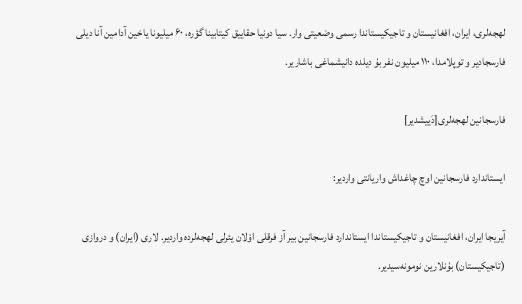لهجه‌لری، ایران، افغانیستان و تاجیکیستاندا رسمی وضعیتی وار. سیا دونیا حقاییق کیتابینا گؤره، ۶۰ میلیونا یاخین آدامین آنا دیلی فارسجادیر و توپلامدا، ۱۱۰ میلیون نفر بۇ دیلده دانیشماغی باشاریر.

فارسجانین لهجه‌لری[دَییشدیر]

ایستاندارد فارسجانین اوچ چاغداش واریانتی واردیر:

آیریجا ایران، افغانیستان و تاجیکیستاندا ایستاندارد فارسجانین بیر آز فرقلی اوْلان یئرلی لهجه‌لرده واردیر. لاری (ایران) و دروازی (تاجیکیستان) بۇنلارین نومونه‌سیدیر.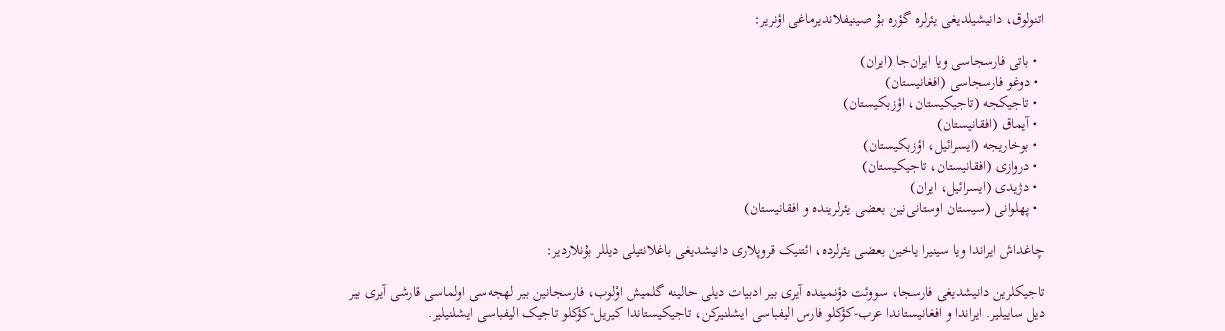اتنولوق، دانیشیلدیغی یئرلره گؤره بۇ صینیفلاندیرماغی اؤنریر:

  • باتی فارسجاسی ویا ایران‌جا (ایران)
  • دوغو فارسجاسی (افغانیستان)
  • تاجیکجه (تاجیکیستان، اؤزبکیستان)
  • آیماق (افقانیستان)
  • بوخاریجه (ایسرائیل، اؤزبکیستان)
  • دروازی (افقانیستان، تاجیکیستان)
  • دژیدی (ایسرائیل، ایران)
  • پهلوانی (سیستان اوستانی‌نین بعضی یئرلرینده و افقانیستان)

چاغداش ایراندا ویا سینیرا یاخین بعضی یئرلرده، ائتنیک قروپلاری دانیشدیغی باغلانتیلی دیللر بۇنلاردیر:

تاجیکلرین دانیشدیغی فارسجا، سووئت دؤنمینده آیری بیر ادبیات دیلی حالینه گلمیش اوْلوب، فارسجانین بیر لهجه‌سی اولماسی قارشی آیری بیر دیل ساییلیر. ایراندا و افغانیستاندا عرب-کؤکلو فارس الیفباسی ایشلنیرکن، تاجیکیستاندا کیریل-کؤکلو تاجیک الیفباسی ایشلنیلیر.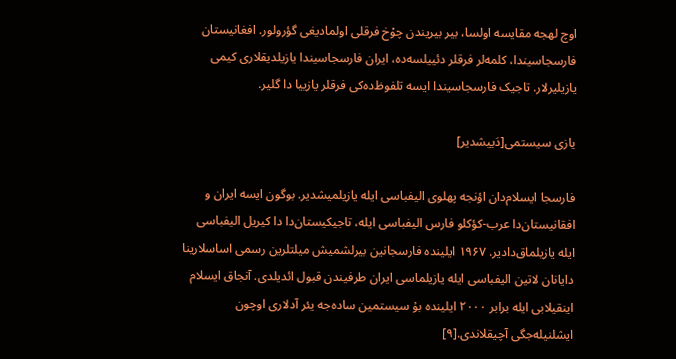اوچ لهجه مقایسه اولسا، بیر بیریندن چوْخ فرقلی اولمادیغی گؤرولور. افغانیستان فارسجاسیندا، کلمه‌لر فرقلر دئییلسه‌ده، ایران فارسجاسیندا یازیلدیقلاری کیمی یازیلیرلار. تاجیک فارسجاسیندا ایسه تلفوظ‌ده‌کی فرقلر یازییا دا گلیر.

یازی سیستمی[دَییشدیر]

فارسجا ایسلام‌دان اؤنجه پهلوی الیفباسی ایله یازیلمیشدیر. بوگون ایسه ایران و افقانیستان‌دا عرب-کؤکلو فارس الیفباسی ایله، تاجیکیستان‌دا دا کیریل الیفباسی ایله یازیلماق‌دادیر. ۱۹۶۷ ایلینده فارسجانین بیرلشمیش میلتلرین رسمی اساسلارینا دایانان لاتین الیفباسی ایله یازیلماسی ایران طرفیندن قبول ائدیلدی. آنجاق ایسلام اینقیلابی ایله برابر ۲۰۰۰ ایلینده بۇ سیستمین ساده‌جه یئر آدلاری اوچون ایشلنیله‌جگی آچیقلاندی.[۹]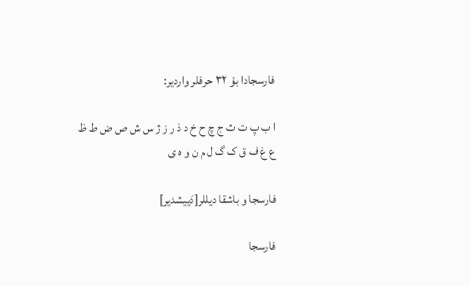فارسجادا بۇ ۳۲ حرفلر واردیر:

ا ب پ ت ث ج چ ح خ د ذ ر ز ژ س ش ص ض ط ظ ع غ ف ق ک گ ل م ن و ه ی

فارسجا و باشقا دیللر[دَییشدیر]

فارسجا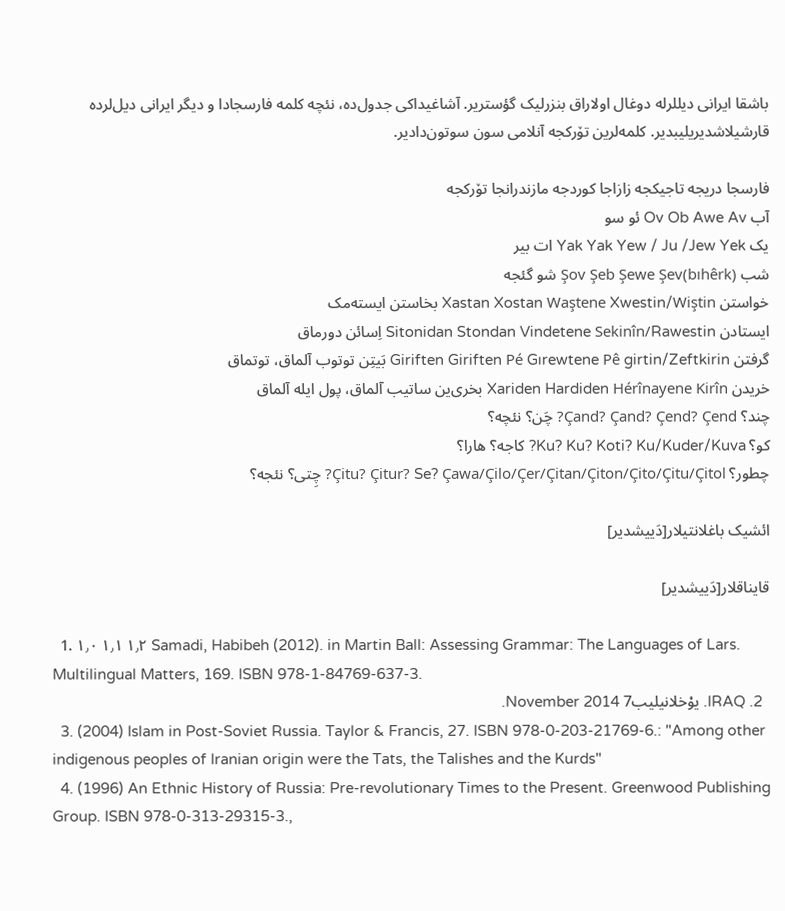باشقا ایرانی دیللرله دوغال اولاراق بنزرلیک گؤستریر. آشاغیداکی جدول‌ده، نئچه کلمه فارسجادا و دیگر ایرانی دیل‌لرده قارشیلاشدیریلیبدیر. کلمه‌لرین تۆرکجه آنلامی سون سوتون‌دادیر.

فارسجا دریجه تاجیکجه زازاجا کوردجه مازندرانجا تۆرکجه
آب Ov Ob Awe Av ئو سو
یک Yak Yak Yew / Ju /Jew Yek ات بیر
شب Şov Şeb Şewe Şev(bıhêrk) شو گئجه
خواستن Xastan Xostan Waştene Xwestin/Wiştin بخاستن ایسته‌مک
ایستادن Sitonidan Stondan Vindetene Sekinîn/Rawestin اِسائن دورماق
گرفتن Giriften Giriften Pé Gırewtene Pê girtin/Zeftkirin بَیتِن توتوب آلماق، توتماق
خریدن Xariden Hardiden Hérînayene Kirîn بخری‌ین ساتیب آلماق، پول ایله آلماق
چند؟ Çand? Çand? Çend? Çend? چَن؟ نئچه؟
کو؟ Ku? Ku? Koti? Ku/Kuder/Kuva? کاجه؟ هارا؟
چطور؟ Çitu? Çitur? Se? Çawa/Çilo/Çer/Çitan/Çiton/Çito/Çitu/Çitol? چِتی؟ نئجه؟

ائشیک باغلانتیلار[دَییشدیر]

قایناقلار[دَییشدیر]

  1. ۱٫۰ ۱٫۱ ۱٫۲ Samadi, Habibeh (2012). in Martin Ball: Assessing Grammar: The Languages of Lars. Multilingual Matters, 169. ISBN 978-1-84769-637-3.
  2. IRAQ. یوْخلانیلیب7 November 2014.
  3. (2004) Islam in Post-Soviet Russia. Taylor & Francis, 27. ISBN 978-0-203-21769-6.: "Among other indigenous peoples of Iranian origin were the Tats, the Talishes and the Kurds"
  4. (1996) An Ethnic History of Russia: Pre-revolutionary Times to the Present. Greenwood Publishing Group. ISBN 978-0-313-29315-3.,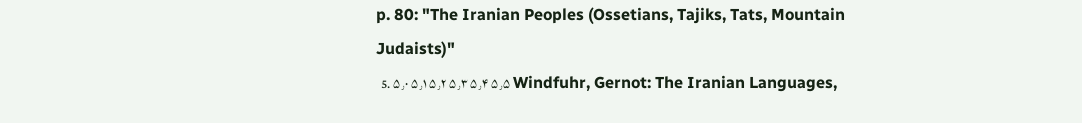p. 80: "The Iranian Peoples (Ossetians, Tajiks, Tats, Mountain Judaists)"
  5. ۵٫۰ ۵٫۱ ۵٫۲ ۵٫۳ ۵٫۴ ۵٫۵ Windfuhr, Gernot: The Iranian Languages,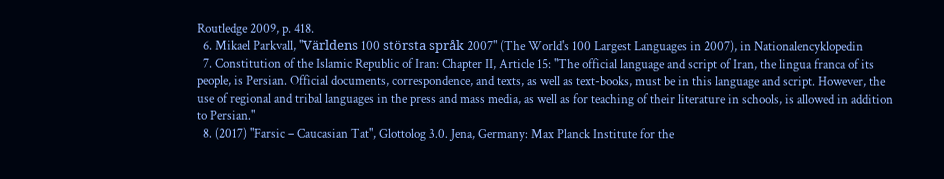Routledge 2009, p. 418.
  6. Mikael Parkvall, "Världens 100 största språk 2007" (The World's 100 Largest Languages in 2007), in Nationalencyklopedin
  7. Constitution of the Islamic Republic of Iran: Chapter II, Article 15: "The official language and script of Iran, the lingua franca of its people, is Persian. Official documents, correspondence, and texts, as well as text-books, must be in this language and script. However, the use of regional and tribal languages in the press and mass media, as well as for teaching of their literature in schools, is allowed in addition to Persian."
  8. (2017) "Farsic – Caucasian Tat", Glottolog 3.0. Jena, Germany: Max Planck Institute for the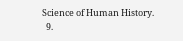Science of Human History.
  9.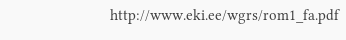http://www.eki.ee/wgrs/rom1_fa.pdf